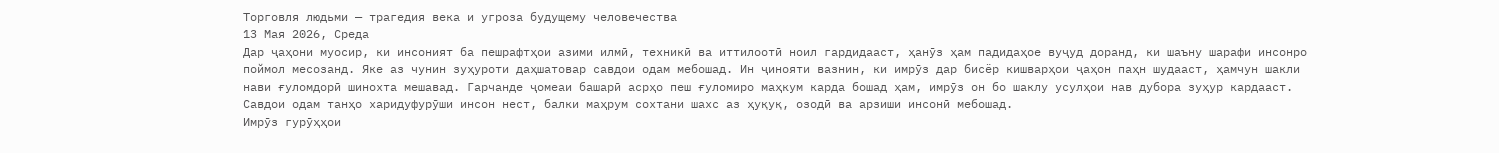Торговля людьми — трагедия века и угроза будущему человечества
13 Мая 2026, Среда
Дар ҷаҳони муосир, ки инсоният ба пешрафтҳои азими илмӣ, техникӣ ва иттилоотӣ ноил гардидааст, ҳанӯз ҳам падидаҳое вуҷуд доранд, ки шаъну шарафи инсонро поймол месозанд. Яке аз чунин зуҳуроти даҳшатовар савдои одам мебошад. Ин ҷинояти вазнин, ки имрӯз дар бисёр кишварҳои ҷаҳон паҳн шудааст, ҳамчун шакли нави ғуломдорӣ шинохта мешавад. Гарчанде ҷомеаи башарӣ асрҳо пеш ғуломиро маҳкум карда бошад ҳам, имрӯз он бо шаклу усулҳои нав дубора зуҳур кардааст. Савдои одам танҳо харидуфурӯши инсон нест, балки маҳрум сохтани шахс аз ҳуқуқ, озодӣ ва арзиши инсонӣ мебошад.
Имрӯз гурӯҳҳои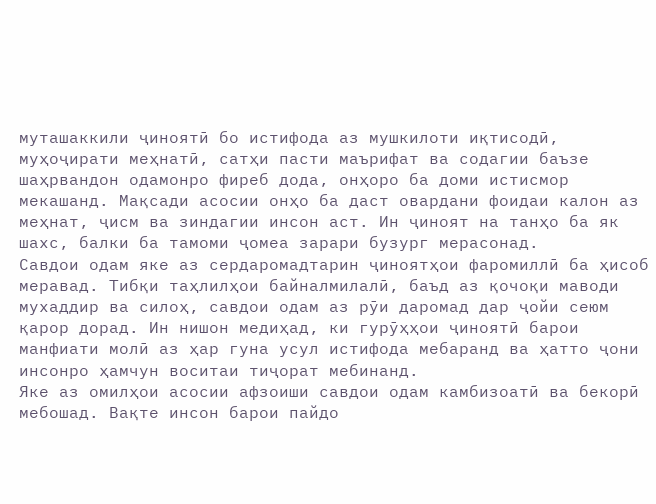муташаккили ҷиноятӣ бо истифода аз мушкилоти иқтисодӣ, муҳоҷирати меҳнатӣ, сатҳи пасти маърифат ва содагии баъзе шаҳрвандон одамонро фиреб дода, онҳоро ба доми истисмор мекашанд. Мақсади асосии онҳо ба даст овардани фоидаи калон аз меҳнат, ҷисм ва зиндагии инсон аст. Ин ҷиноят на танҳо ба як шахс, балки ба тамоми ҷомеа зарари бузург мерасонад.
Савдои одам яке аз сердаромадтарин ҷиноятҳои фаромиллӣ ба ҳисоб меравад. Тибқи таҳлилҳои байналмилалӣ, баъд аз қочоқи маводи мухаддир ва силоҳ, савдои одам аз рӯи даромад дар ҷойи сеюм қарор дорад. Ин нишон медиҳад, ки гурӯҳҳои ҷиноятӣ барои манфиати молӣ аз ҳар гуна усул истифода мебаранд ва ҳатто ҷони инсонро ҳамчун воситаи тиҷорат мебинанд.
Яке аз омилҳои асосии афзоиши савдои одам камбизоатӣ ва бекорӣ мебошад. Вақте инсон барои пайдо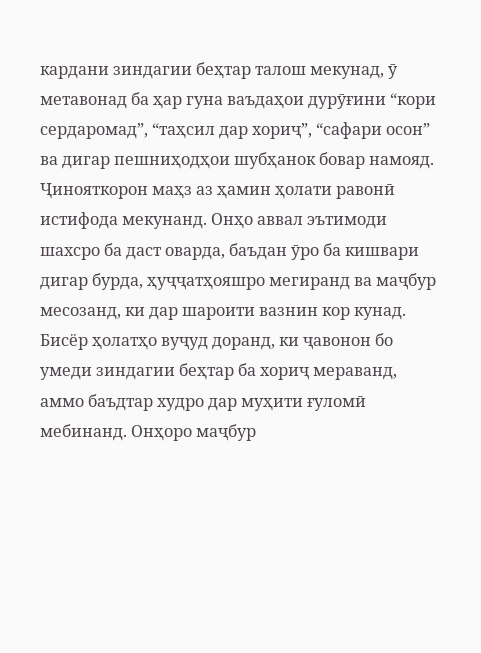кардани зиндагии беҳтар талош мекунад, ӯ метавонад ба ҳар гуна ваъдаҳои дурӯғини “кори сердаромад”, “таҳсил дар хориҷ”, “сафари осон” ва дигар пешниҳодҳои шубҳанок бовар намояд. Ҷинояткорон маҳз аз ҳамин ҳолати равонӣ истифода мекунанд. Онҳо аввал эътимоди шахсро ба даст оварда, баъдан ӯро ба кишвари дигар бурда, ҳуҷҷатҳояшро мегиранд ва маҷбур месозанд, ки дар шароити вазнин кор кунад.
Бисёр ҳолатҳо вуҷуд доранд, ки ҷавонон бо умеди зиндагии беҳтар ба хориҷ мераванд, аммо баъдтар худро дар муҳити ғуломӣ мебинанд. Онҳоро маҷбур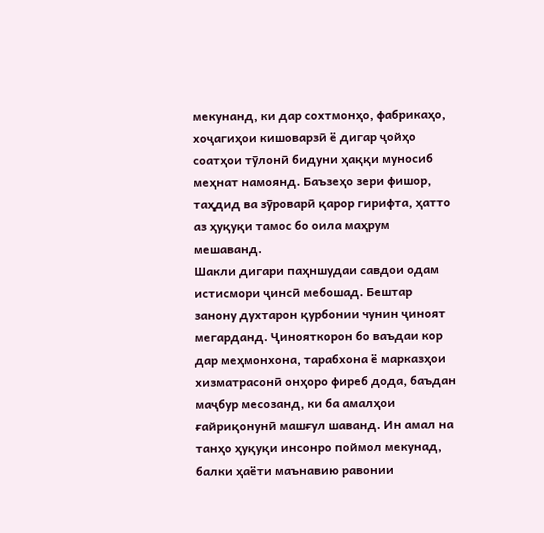мекунанд, ки дар сохтмонҳо, фабрикаҳо, хоҷагиҳои кишоварзӣ ё дигар ҷойҳо соатҳои тӯлонӣ бидуни ҳаққи муносиб меҳнат намоянд. Баъзеҳо зери фишор, таҳдид ва зӯроварӣ қарор гирифта, ҳатто аз ҳуқуқи тамос бо оила маҳрум мешаванд.
Шакли дигари паҳншудаи савдои одам истисмори ҷинсӣ мебошад. Бештар занону духтарон қурбонии чунин ҷиноят мегарданд. Ҷинояткорон бо ваъдаи кор дар меҳмонхона, тарабхона ё марказҳои хизматрасонӣ онҳоро фиреб дода, баъдан маҷбур месозанд, ки ба амалҳои ғайриқонунӣ машғул шаванд. Ин амал на танҳо ҳуқуқи инсонро поймол мекунад, балки ҳаёти маънавию равонии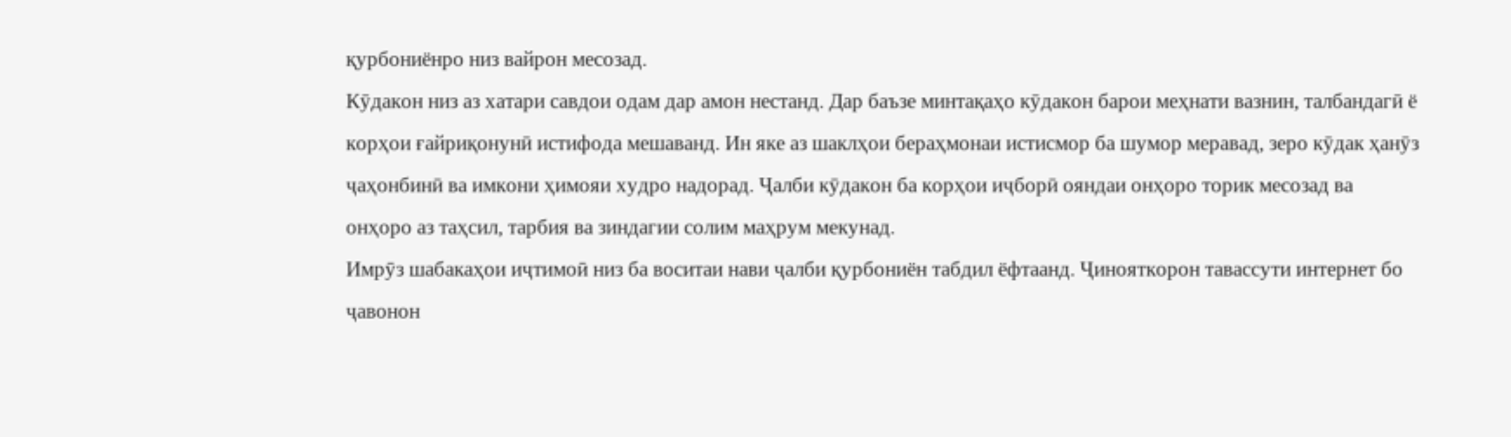қурбониёнро низ вайрон месозад.
Кӯдакон низ аз хатари савдои одам дар амон нестанд. Дар баъзе минтақаҳо кӯдакон барои меҳнати вазнин, талбандагӣ ё корҳои ғайриқонунӣ истифода мешаванд. Ин яке аз шаклҳои бераҳмонаи истисмор ба шумор меравад, зеро кӯдак ҳанӯз ҷаҳонбинӣ ва имкони ҳимояи худро надорад. Ҷалби кӯдакон ба корҳои иҷборӣ ояндаи онҳоро торик месозад ва онҳоро аз таҳсил, тарбия ва зиндагии солим маҳрум мекунад.
Имрӯз шабакаҳои иҷтимоӣ низ ба воситаи нави ҷалби қурбониён табдил ёфтаанд. Ҷинояткорон тавассути интернет бо ҷавонон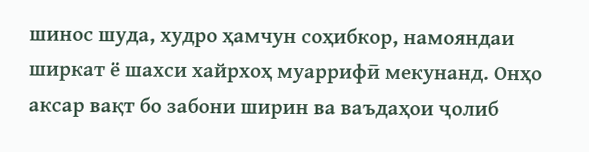шинос шуда, худро ҳамчун соҳибкор, намояндаи ширкат ё шахси хайрхоҳ муаррифӣ мекунанд. Онҳо аксар вақт бо забони ширин ва ваъдаҳои ҷолиб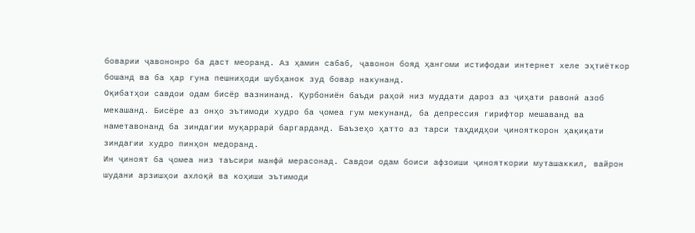боварии ҷавононро ба даст меоранд. Аз ҳамин сабаб, ҷавонон бояд ҳангоми истифодаи интернет хеле эҳтиёткор бошанд ва ба ҳар гуна пешниҳоди шубҳанок зуд бовар накунанд.
Оқибатҳои савдои одам бисёр вазнинанд. Қурбониён баъди раҳоӣ низ муддати дароз аз ҷиҳати равонӣ азоб мекашанд. Бисёре аз онҳо эътимоди худро ба ҷомеа гум мекунанд, ба депрессия гирифтор мешаванд ва наметавонанд ба зиндагии муқаррарӣ баргарданд. Баъзеҳо ҳатто аз тарси таҳдидҳои ҷинояткорон ҳақиқати зиндагии худро пинҳон медоранд.
Ин ҷиноят ба ҷомеа низ таъсири манфӣ мерасонад. Савдои одам боиси афзоиши ҷинояткории муташаккил, вайрон шудани арзишҳои ахлоқӣ ва коҳиши эътимоди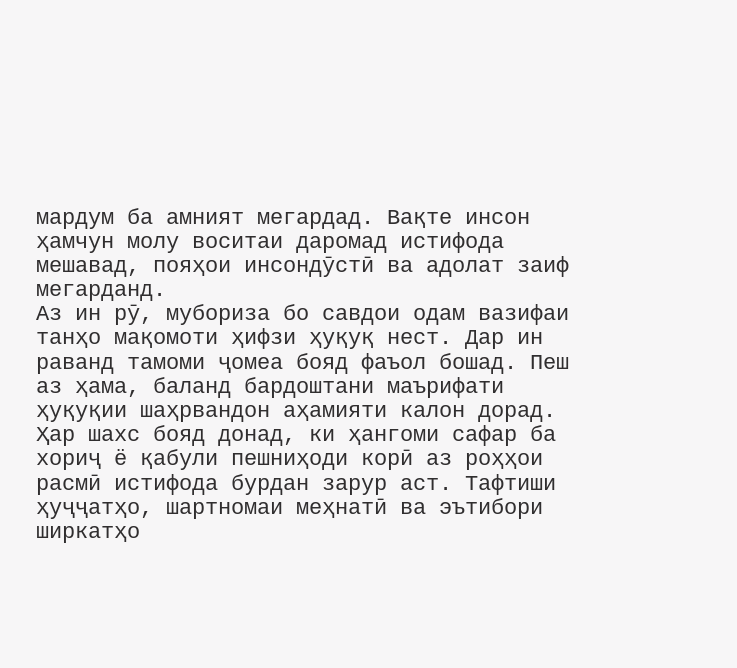мардум ба амният мегардад. Вақте инсон ҳамчун молу воситаи даромад истифода мешавад, пояҳои инсондӯстӣ ва адолат заиф мегарданд.
Аз ин рӯ, мубориза бо савдои одам вазифаи танҳо мақомоти ҳифзи ҳуқуқ нест. Дар ин раванд тамоми ҷомеа бояд фаъол бошад. Пеш аз ҳама, баланд бардоштани маърифати ҳуқуқии шаҳрвандон аҳамияти калон дорад. Ҳар шахс бояд донад, ки ҳангоми сафар ба хориҷ ё қабули пешниҳоди корӣ аз роҳҳои расмӣ истифода бурдан зарур аст. Тафтиши ҳуҷҷатҳо, шартномаи меҳнатӣ ва эътибори ширкатҳо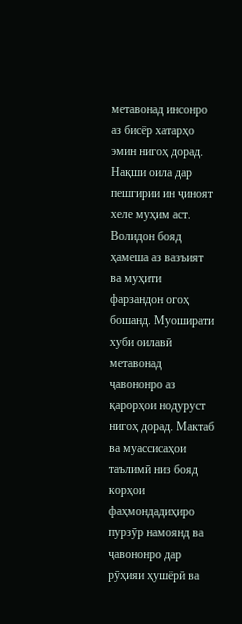метавонад инсонро аз бисёр хатарҳо эмин нигоҳ дорад.
Нақши оила дар пешгирии ин ҷиноят хеле муҳим аст. Волидон бояд ҳамеша аз вазъият ва муҳити фарзандон огоҳ бошанд. Муоширати хуби оилавӣ метавонад ҷавононро аз қарорҳои нодуруст нигоҳ дорад. Мактаб ва муассисаҳои таълимӣ низ бояд корҳои фаҳмондадиҳиро пурзӯр намоянд ва ҷавононро дар рӯҳияи ҳушёрӣ ва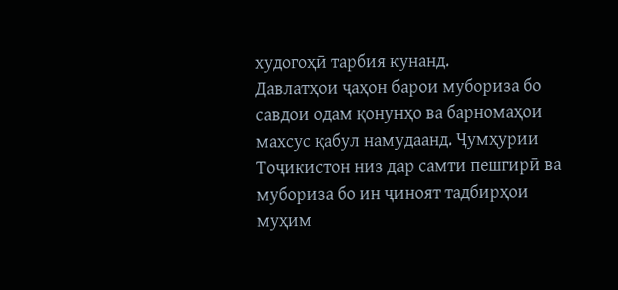худогоҳӣ тарбия кунанд.
Давлатҳои ҷаҳон барои мубориза бо савдои одам қонунҳо ва барномаҳои махсус қабул намудаанд. Ҷумҳурии Тоҷикистон низ дар самти пешгирӣ ва мубориза бо ин ҷиноят тадбирҳои муҳим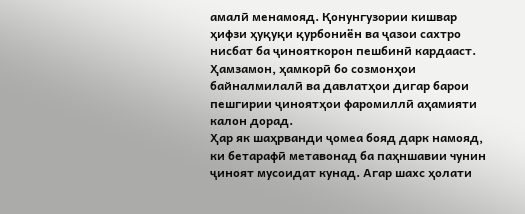амалӣ менамояд. Қонунгузории кишвар ҳифзи ҳуқуқи қурбониён ва ҷазои сахтро нисбат ба ҷинояткорон пешбинӣ кардааст. Ҳамзамон, ҳамкорӣ бо созмонҳои байналмилалӣ ва давлатҳои дигар барои пешгирии ҷиноятҳои фаромиллӣ аҳамияти калон дорад.
Ҳар як шаҳрванди ҷомеа бояд дарк намояд, ки бетарафӣ метавонад ба паҳншавии чунин ҷиноят мусоидат кунад. Агар шахс ҳолати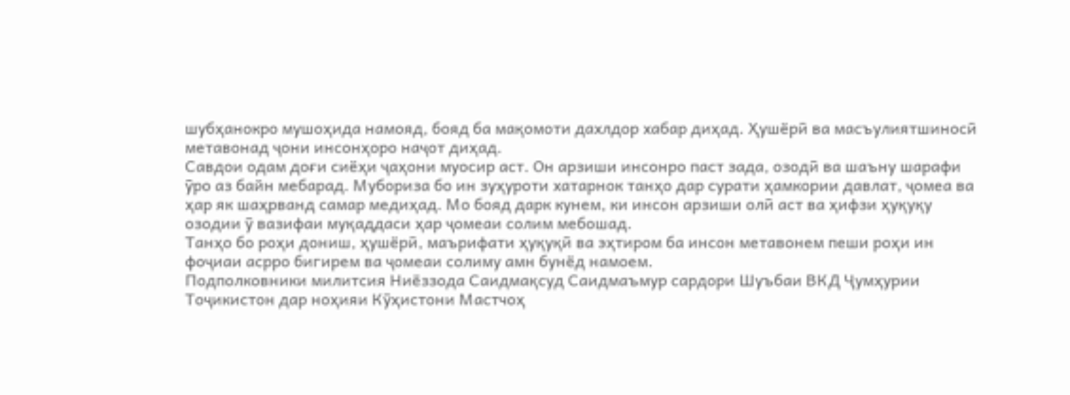шубҳанокро мушоҳида намояд, бояд ба мақомоти дахлдор хабар диҳад. Ҳушёрӣ ва масъулиятшиносӣ метавонад ҷони инсонҳоро наҷот диҳад.
Савдои одам доғи сиёҳи ҷаҳони муосир аст. Он арзиши инсонро паст зада, озодӣ ва шаъну шарафи ӯро аз байн мебарад. Мубориза бо ин зуҳуроти хатарнок танҳо дар сурати ҳамкории давлат, ҷомеа ва ҳар як шаҳрванд самар медиҳад. Мо бояд дарк кунем, ки инсон арзиши олӣ аст ва ҳифзи ҳуқуқу озодии ӯ вазифаи муқаддаси ҳар ҷомеаи солим мебошад.
Танҳо бо роҳи дониш, ҳушёрӣ, маърифати ҳуқуқӣ ва эҳтиром ба инсон метавонем пеши роҳи ин фоҷиаи асрро бигирем ва ҷомеаи солиму амн бунёд намоем.
Подполковники милитсия Ниёззода Саидмақсуд Саидмаъмур сардори Шуъбаи ВКД Ҷумҳурии Тоҷикистон дар ноҳияи Кӯҳистони Мастчоҳ